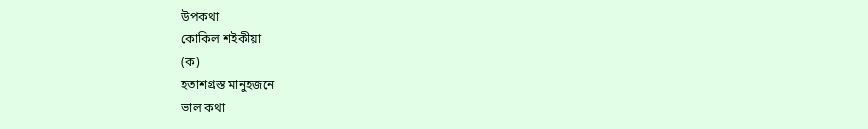উপকথা
কোকিল শইকীয়া
(ক)
হতাশগ্ৰস্ত মানুহজনে
ভাল কথা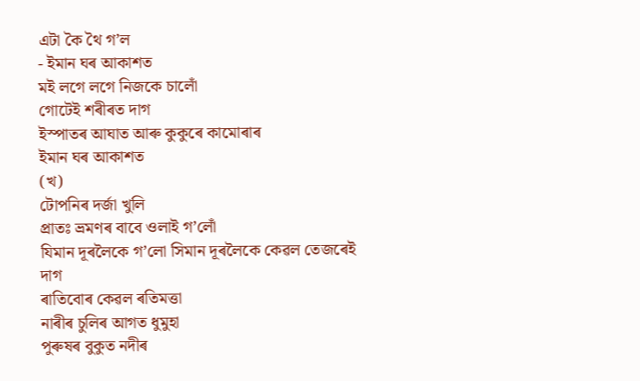এটা কৈ থৈ গ’ল
- ইমান ঘৰ আকাশত
মই লগে লগে নিজকে চালোঁ
গোটেই শৰীৰত দাগ
ইস্পাতৰ আঘাত আৰু কুকুৰে কামোৰাৰ
ইমান ঘৰ আকাশত
(খ)
টোপনিৰ দৰ্জা খুলি
প্ৰাতঃ ভ্ৰমণৰ বাবে ওলাই গ’লোঁ
যিমান দূৰলৈকে গ’লো সিমান দূৰলৈকে কেৱল তেজৰেই দাগ
ৰাতিবোৰ কেৱল ৰতিমত্তা
নাৰীৰ চুলিৰ আগত ধুমুহা
পুৰুষৰ বুকুত নদীৰ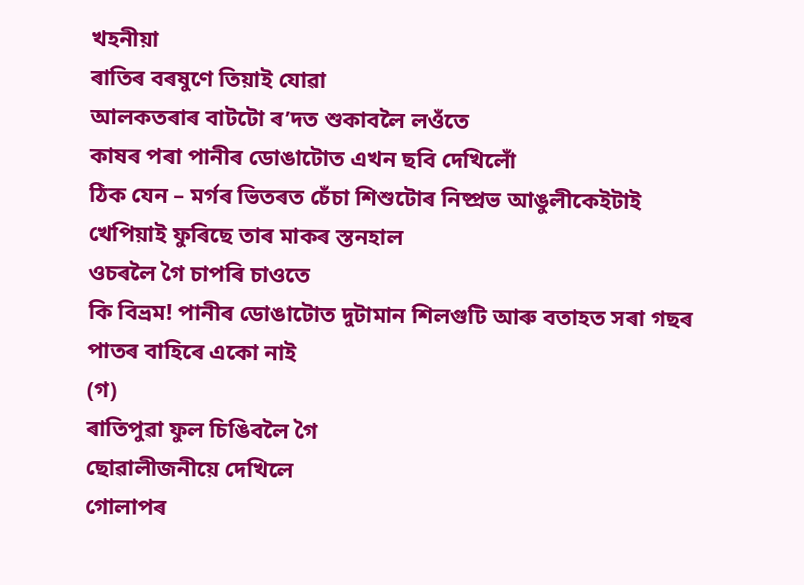খহনীয়া
ৰাতিৰ বৰষুণে তিয়াই যোৱা
আলকতৰাৰ বাটটো ৰ’দত শুকাবলৈ লওঁতে
কাষৰ পৰা পানীৰ ডোঙাটোত এখন ছবি দেখিলোঁ
ঠিক যেন – মৰ্গৰ ভিতৰত চেঁচা শিশুটোৰ নিষ্প্ৰভ আঙুলীকেইটাই
খেপিয়াই ফুৰিছে তাৰ মাকৰ স্তনহাল
ওচৰলৈ গৈ চাপৰি চাওতে
কি বিভ্ৰম! পানীৰ ডোঙাটোত দুটামান শিলগুটি আৰু বতাহত সৰা গছৰ পাতৰ বাহিৰে একো নাই
(গ)
ৰাতিপুৱা ফুল চিঙিবলৈ গৈ
ছোৱালীজনীয়ে দেখিলে
গোলাপৰ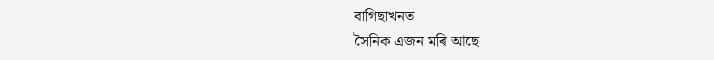বাগিছাখনত
সৈনিক এজন মৰি আছে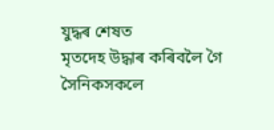যুদ্ধৰ শেষত
মৃতদেহ উদ্ধাৰ কৰিবলৈ গৈ
সৈনিকসকলে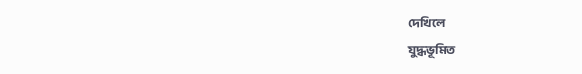দেখিলে
যুদ্ধভূমিত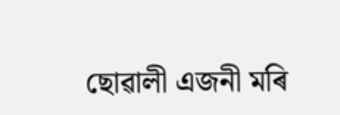ছোৱালী এজনী মৰি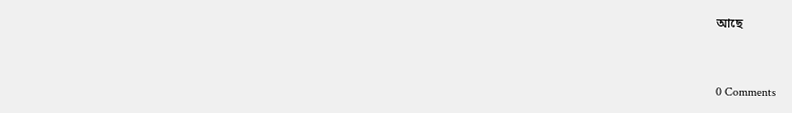আছে


0 Comments